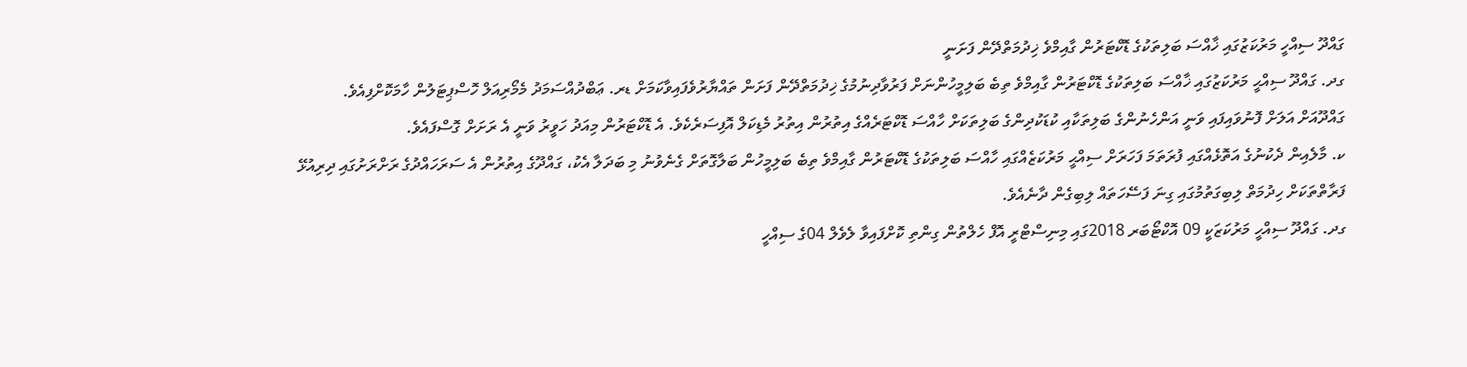ގައްދޫ ސިއްހީ މަރުކަޒުގައި ޚާއްސަ ބަލިތަކުގެ ޑޮކްޓަރުން ގާއިމްވެ ޚިދުމަތްދޭން ފަށަނީ
ގދ. ގައްދޫ ސިއްޙީ މަރުކަޒުގައި ޚާއްސަ ބަލިތަކުގެ ޑޮކްޓަރުން ގާއިމްވެ ތިބެ ބަލިމީހުންނަށް ފަރުވާދިނުމުގެ ޚިދުމަތްދޭން ފަށަން ތައްޔާރުވެފައިވާކަމަށް ޑރ. ޢަބްދުއްސަމަދު މެމޯރިއަލް ހޮސްޕިޓަލުން ހާމަކޮށްފިއެވެ.
ގައްދޫއަށް އަލަށް ފޮނުވައިފައި ވަނީ އަންހެނުންގެ ބަލިތަކާއި ކުޑަކުދިންގެ ބަލިތަކަށް ހާއްސަ ޑޮކްޓަރެއްގެ އިތުރުން އިތުރު މެޑިކަލް އޮފިސަރެކެވެ. އެ ޑޮކްޓަރުން މިއަދު ހަވީރު ވަނީ އެ ރަށަށް ގޮސްފައެވެ.
ކ. މާލެއިން ދެކުނުގެ އަތޮޅެއްގައި ފުރަތަމަ ފަހަރަށް ސިއްޙީ މަރުކަޒެއްގައި ހާއްސަ ބަލިތަކުގެ ޑޮކްޓަރުން ގާއިމްވެ ތިބެ ބަލިމީހުން ބަލާގޮތަށް ގެނެވުނު މި ބަދަލާ އެކު، ގައްދޫގެ އިތުރުން އެ ސަރަހައްދުގެ ރަށްރަށުގައި ދިރިއުޅޭ ފަރާތްތަކަށް ހިދުމަތް ލިބިގަތުމުގައި ގިނަ ފަސޭހަތައް ލިބިގެން ދާނެއެވެ.
ގދ. ގައްދޫ ސިއްހީ މަރުކަޒަކީ 09 އޮކްޓޯބަރ 2018ގައި މިނިސްޓްރީ އޮފް ހެލްތުން ގިންތި ކޮށްފައިވާ ލެވެލް 04ގެ ސިއްހީ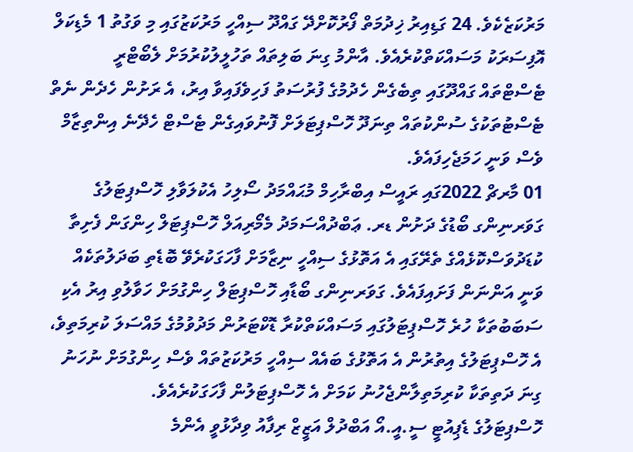މަރުކަޒެކެވެ. 24 ގަޑިއިރު ޚިދުމަތް ފޯރުކޮށްދޭ ގައްދޫ ސިއްހީ މަރުކަޒުގައި މި ވަގުތު 1 މެޑިކަލް އޮފިސަރަކު މަސައްކަތްކުރެއެވެ. އާންމު ގިނަ ބަލިތައް ތަހުލީލުކުރުމަށް ލެބޯޓްރީ ޓެސްޓްތައް ގައްދޫގައި ތިބެގެން ހެދުމުގެ ފުރުސަތު ފަހިވެފައިވާ އިރު، އެ ރަށުން ހެދެން ނެތް ޓެސްޓުތަކުގެ ސުންކުތައް ތިނަދޫ ހޮސްޕިޓަލަށް ފޮނުވައިގެން ޓެސްޓް ހެދޭނެ އިންތިޒާމް ވެސް ވަނީ ހަމަޖެހިފައެވެ.
01 މާރޗް 2022ގައި ރައީސް އިބްރާހިމް މުޙައްމަދު ސޯލިހު އެކުލަވާލި ހޮސްޕިޓަލުގެ ގަވަރނިންގ ބޯޑުގެ ދަށުން ޑރ. ޢަބްދުއްސަމަދު މެމޯރިއަލް ހޮސްޕިޓަލް ހިންގަން ފެށިތާ ކުޑަދުވަސްކޮޅެއްގެ ތެރޭގައި އެ އަތޮޅުގެ ސިއްހީ ނިޒާމަށް ފާހަގަކުރެވޭ ބޮޑެތި ބަދަލުތަކެއް ވަނީ އަންނަން ފަށައިފައެވެ. ގަވަރނިންގ ބޯޑާއި ހޮސްޕިޓަލް ހިންގުމަށް ހަވާލުވި އިރު އެކި ސަބަބުތަކާ ހުރެ ހޮސްޕިޓަލުގައި މަސައްކަތްކުރާ ޑޮކްޓަރުން މަދުވުމުގެ މައްސަލަ ކުރިމަތިވެ، އެ ހޮސްޕިޓަލުގެ އިތުރުން އެ އަތޮޅުގެ ބައެއް ސިއްހީ މަރުކަޒުތައް ވެސް ހިންގުމަށް ނުހަނު ގިނަ ދަތިތަކާ ކުރިމަތިލާންޖެހުނު ކަމަށް އެ ހޮސްޕިޓަލުން ފާހަގަކުރެއެވެ.
ހޮސްޕިޓަލުގެ ޑެޕިއުޓީ ސީ.އީ.އޯ އަބްދުލް އަޒީޒް ރިފާއު ވިދާޅުވީ އެންމެ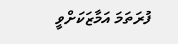ފުރަތަމަ އަމާޒަކަށްވީ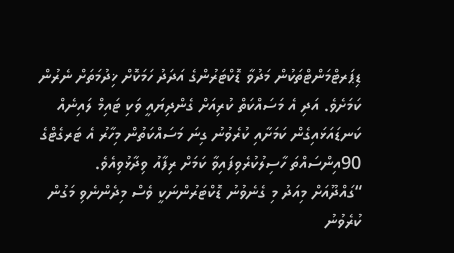ޑިޕަރޓްމަންޓްތަކުން މަދުވާ ޑޮކްޓަރުންގެ އަދަދު ހަމަކޮށް ޚިދުމަތަށް ނެރުން ކަމަށެވެ. އަދި އެ މަސައްކަތް ކުރިއަށް ގެންދިޔައީ ވަކި ޓައިމް ލައިނެއް ކަނޑައަޅައިގެން ކަމަށާއި ކުރެވުނު ގިނަ މަސައްކަތުން މިހާރު އެ ޓަރގެޓްގެ 90އިންސައްތަ ހާސިލުކުރެވިފައިވާ ކަމަށް ރިފާއު ވިދާޅުވިއެވެ.
“ގައްދޫއަށް މިއަދު މި ގެނެވުނު ޑޮކްޓަރުންނަކީ ވެސް މިދެންނެވި މަގުން ކުރެވުނު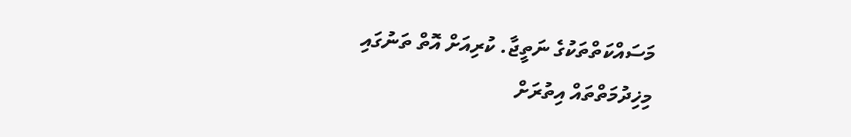މަސައްކަތްތަކުގެ ނަތީޖާ. ކުރިއަށް އޮތް ތަނުގައި މިޚިދުމަތްތައް އިތުރަށް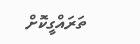ތަރައްގީކޮށް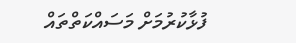ފުޅާކުރުމަށް މަސައްކަތްތައް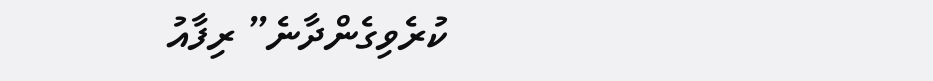ކުރެވިގެންދާނެ” ރިފާއު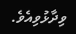ވިދާޅުވިއެވެ.